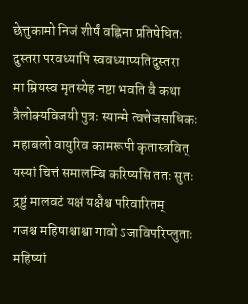छेत्तुकामो निजं शीर्षं वह्निना प्रतिषेधितः
दुस्तरा परवध्यापि स्ववध्याप्यतिदुस्तरा
मा म्रियस्व मृतस्येह नष्टा भवति वै कथा
त्रैलोक्यविजयी पुत्रः स्यान्मे त्वत्तेजसाधिकः
महाबलो वायुरिव कामरूपी कृतास्त्रवित्
यस्यां चित्तं समालम्बि करिष्यसि ततः सुतः
द्रष्टुं मालवटं यक्षं यक्षैश्च परिवारितम्
गजश्च महिषाश्चाश्वा गावो ऽजाविपरिप्लुताः
महिष्यां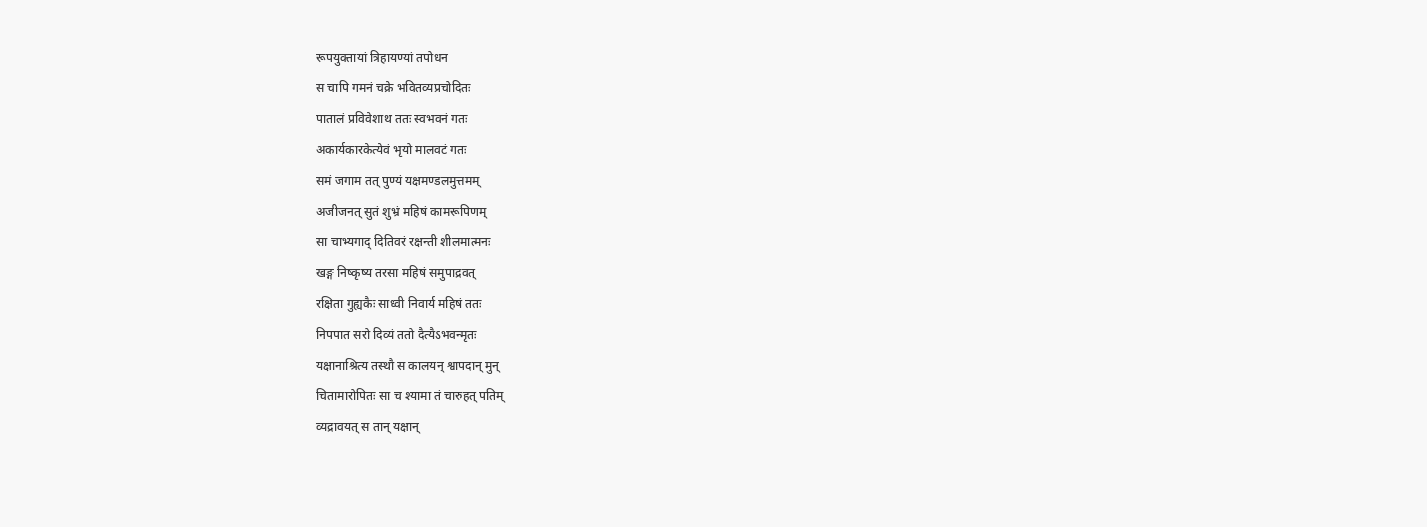रूपयुक्तायां त्रिहायण्यां तपोधन
स चापि गमनं चक्रे भवितव्यप्रचोदितः
पातालं प्रविवेशाथ ततः स्वभवनं गतः
अकार्यकारकेत्येवं भृयो मालवटं गतः
समं जगाम तत् पुण्यं यक्षमण्डलमुत्तमम्
अजीजनत् सुतं शुभ्रं महिषं कामरूपिणम्
सा चाभ्यगाद् दितिवरं रक्षन्ती शीलमात्मनः
खङ्ग निष्कृष्य तरसा महिषं समुपाद्रवत्
रक्षिता गुह्यकैः साध्वी निवार्य महिषं ततः
निपपात सरो दिव्यं ततो दैत्यैऽभवन्मृतः
यक्षानाश्रित्य तस्थौ स कालयन् श्वापदान् मुन्
चितामारोपितः सा च श्यामा तं चारुहत् पतिम्
व्यद्रावयत् स तान् यक्षान्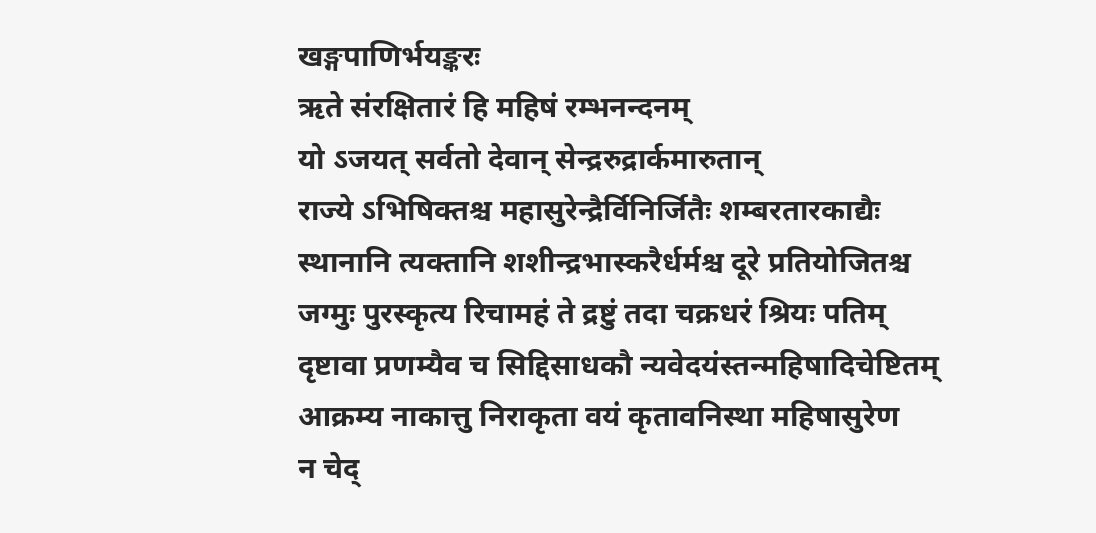खङ्गपाणिर्भयङ्करः
ऋते संरक्षितारं हि महिषं रम्भनन्दनम्
यो ऽजयत् सर्वतो देवान् सेन्द्ररुद्रार्कमारुतान्
राज्ये ऽभिषिक्तश्च महासुरेन्द्रैर्विनिर्जितैः शम्बरतारकाद्यैः
स्थानानि त्यक्तानि शशीन्द्रभास्करैर्धर्मश्च दूरे प्रतियोजितश्च
जग्मुः पुरस्कृत्य रिचामहं ते द्रष्टुं तदा चक्रधरं श्रियः पतिम्
दृष्टावा प्रणम्यैव च सिद्दिसाधकौ न्यवेदयंस्तन्महिषादिचेष्टितम्
आक्रम्य नाकात्तु निराकृता वयं कृतावनिस्था महिषासुरेण
न चेद्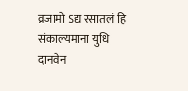व्रजामो ऽद्य रसातलं हि संकाल्यमाना युधि दानवेन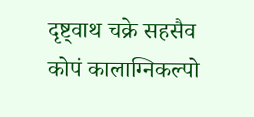दृष्ट्वाथ चक्रे सहसैव कोपं कालाग्निकल्पो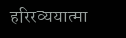हरिरव्ययात्मा